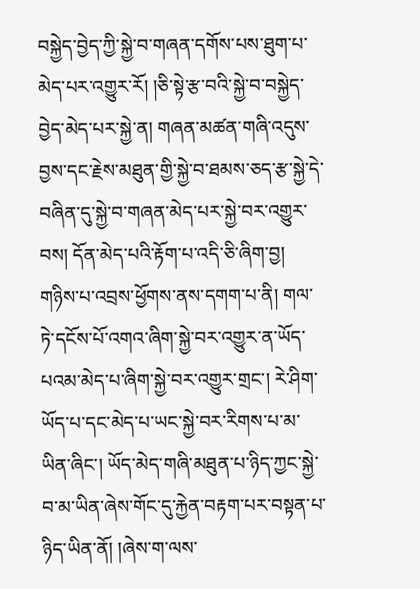བསྐྱེད་བྱེད་ཀྱི་སྐྱེ་བ་གཞན་དགོས་པས་ཐུག་པ་མེད་པར་འགྱུར་རོ། །ཅི་སྟེ་རྩ་བའི་སྐྱེ་བ་བསྐྱེད་བྱེད་མེད་པར་སྐྱེ་ན། གཞན་མཚན་གཞི་འདུས་བྱས་དང་རྗེས་མཐུན་གྱི་སྐྱེ་བ་ཐམས་ཅད་རྩ་སྐྱེ་དེ་བཞིན་དུ་སྐྱེ་བ་གཞན་མེད་པར་སྐྱེ་བར་འགྱུར་བས། དོན་མེད་པའི་རྟོག་པ་འདི་ཅི་ཞིག་བྱ། གཉིས་པ་འབྲས་ཕྱོགས་ནས་དགག་པ་ནི། གལ་ཏེ་དངོས་པོ་འགའ་ཞིག་སྐྱེ་བར་འགྱུར་ན་ཡོད་པའམ་མེད་པ་ཞིག་སྐྱེ་བར་འགྱུར་གྲང་། རེ་ཤིག་ཡོད་པ་དང་མེད་པ་ཡང་སྐྱེ་བར་རིགས་པ་མ་ཡིན་ཞིང་། ཡོད་མེད་གཞི་མཐུན་པ་ཉིད་ཀྱང་སྐྱེ་བ་མ་ཡིན་ཞེས་གོང་དུ་རྐྱེན་བརྟག་པར་བསྟན་པ་ཉིད་ཡིན་ནོ། །ཞེས་ག་ལས་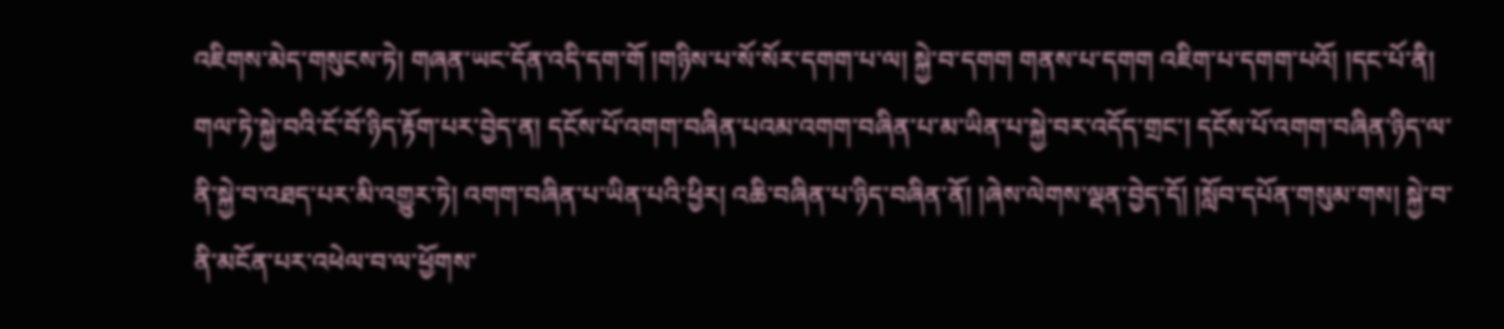འཇིགས་མེད་གསུངས་ཏེ། གཞན་ཡང་དོན་འདི་དག་གོ །གཉིས་པ་སོ་སོར་དགག་པ་ལ། སྐྱེ་བ་དགག གནས་པ་དགག འཇིག་པ་དགག་པའོ། །དང་པོ་ནི། གལ་ཏེ་སྐྱེ་བའི་ངོ་བོ་ཉིད་རྟོག་པར་བྱེད་ན། དངོས་པོ་འགག་བཞིན་པའམ་འགག་བཞིན་པ་མ་ཡིན་པ་སྐྱེ་བར་འདོད་གྲང་། དངོས་པོ་འགག་བཞིན་ཉིད་ལ་ནི་སྐྱེ་བ་འཐད་པར་མི་འགྱུར་ཏེ། འགག་བཞིན་པ་ཡིན་པའི་ཕྱིར། འཆི་བཞིན་པ་ཉིད་བཞིན་ནོ། །ཞེས་ལེགས་ལྡན་བྱེད་དོ། །སློབ་དཔོན་གསུམ་གས། སྐྱེ་བ་ནི་མངོན་པར་འཕེལ་བ་ལ་ཕྱོགས་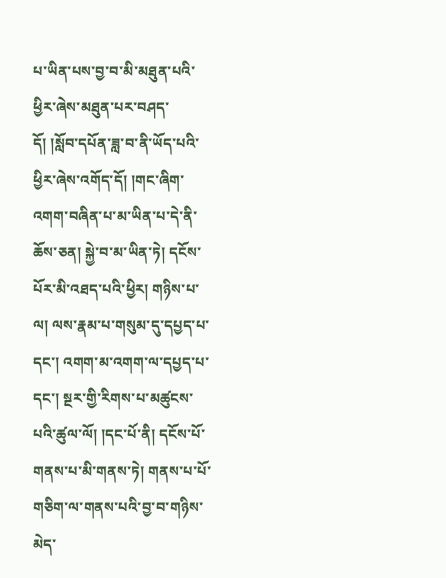པ་ཡིན་པས་བྱ་བ་མི་མཐུན་པའི་ཕྱིར་ཞེས་མཐུན་པར་བཤད་དོ། །སློབ་དཔོན་ཟླ་བ་ནི་ཡོད་པའི་ཕྱིར་ཞེས་འགོད་དོ། །གང་ཞིག་འགག་བཞིན་པ་མ་ཡིན་པ་དེ་ནི་ཆོས་ཅན། སྐྱེ་བ་མ་ཡིན་ཏེ། དངོས་པོར་མི་འཐད་པའི་ཕྱིར། གཉིས་པ་ལ། ལས་རྣམ་པ་གསུམ་དུ་དཔྱད་པ་དང་། འགག་མ་འགག་ལ་དཔྱད་པ་དང་། སྔར་གྱི་རིགས་པ་མཚུངས་པའི་ཚུལ་ལོ། །དང་པོ་ནི། དངོས་པོ་གནས་པ་མི་གནས་ཏེ། གནས་པ་པོ་གཅིག་ལ་གནས་པའི་བྱ་བ་གཉིས་མེད་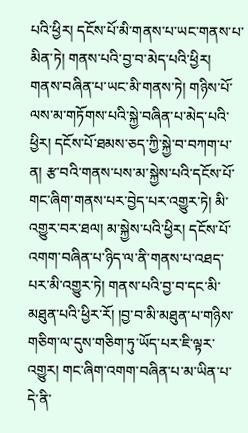པའི་ཕྱིར། དངོས་པོ་མི་གནས་པ་ཡང་གནས་པ་མིན་ཏེ། གནས་པའི་བྱ་བ་མེད་པའི་ཕྱིར། གནས་བཞིན་པ་ཡང་མི་གནས་ཏེ། གཉིས་པོ་ལས་མ་གཏོགས་པའི་སྐྱེ་བཞིན་པ་མེད་པའི་ཕྱིར། དངོས་པོ་ཐམས་ཅད་ཀྱི་སྐྱེ་བ་བཀག་པ་ན། རྩ་བའི་གནས་པས་མ་སྐྱེས་པའི་དངོས་པོ་གང་ཞིག་གནས་པར་བྱེད་པར་འགྱུར་ཏེ། མི་འགྱུར་བར་ཐལ། མ་སྐྱེས་པའི་ཕྱིར། དངོས་པོ་འགག་བཞིན་པ་ཉིད་ལ་ནི་གནས་པ་འཐད་པར་མི་འགྱུར་ཏེ། གནས་པའི་བྱ་བ་དང་མི་མཐུན་པའི་ཕྱིར་རོ། །བྱ་བ་མི་མཐུན་པ་གཉིས་གཅིག་ལ་དུས་གཅིག་ཏུ་ཡོད་པར་ཇི་ལྟར་འགྱུར། གང་ཞིག་འགག་བཞིན་པ་མ་ཡིན་པ་དེ་ནི་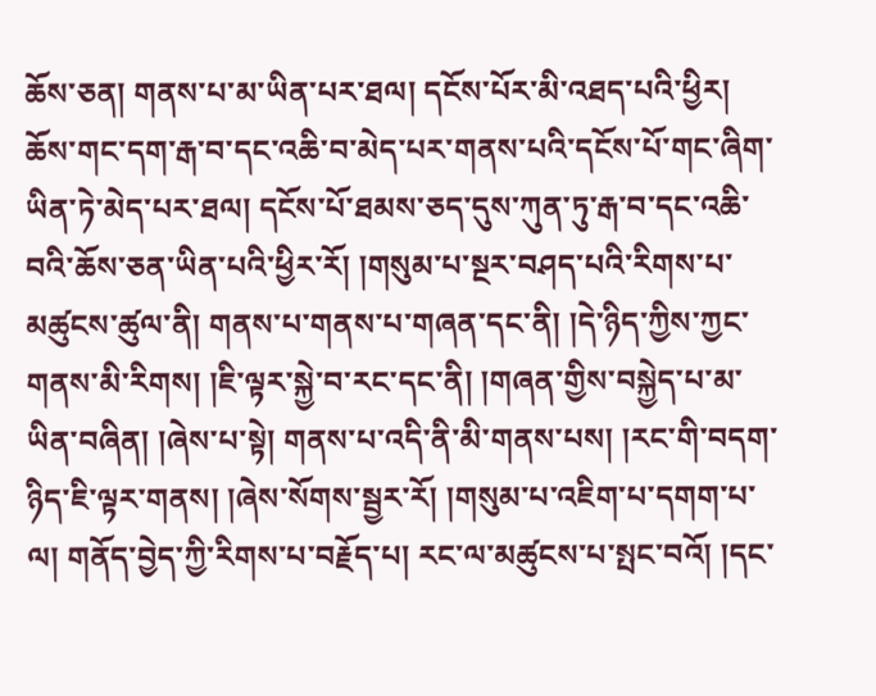ཆོས་ཅན། གནས་པ་མ་ཡིན་པར་ཐལ། དངོས་པོར་མི་འཐད་པའི་ཕྱིར། ཆོས་གང་དག་རྒ་བ་དང་འཆི་བ་མེད་པར་གནས་པའི་དངོས་པོ་གང་ཞིག་ཡིན་ཏེ་མེད་པར་ཐལ། དངོས་པོ་ཐམས་ཅད་དུས་ཀུན་ཏུ་རྒ་བ་དང་འཆི་བའི་ཆོས་ཅན་ཡིན་པའི་ཕྱིར་རོ། །གསུམ་པ་སྔར་བཤད་པའི་རིགས་པ་མཚུངས་ཚུལ་ནི། གནས་པ་གནས་པ་གཞན་དང་ནི། །དེ་ཉིད་ཀྱིས་ཀྱང་གནས་མི་རིགས། །ཇི་ལྟར་སྐྱེ་བ་རང་དང་ནི། །གཞན་གྱིས་བསྐྱེད་པ་མ་ཡིན་བཞིན། །ཞེས་པ་སྟེ། གནས་པ་འདི་ནི་མི་གནས་པས། །རང་གི་བདག་ཉིད་ཇི་ལྟར་གནས། །ཞེས་སོགས་སྦྱར་རོ། །གསུམ་པ་འཇིག་པ་དགག་པ་ལ། གནོད་བྱེད་ཀྱི་རིགས་པ་བརྗོད་པ། རང་ལ་མཚུངས་པ་སྤང་བའོ། །དང་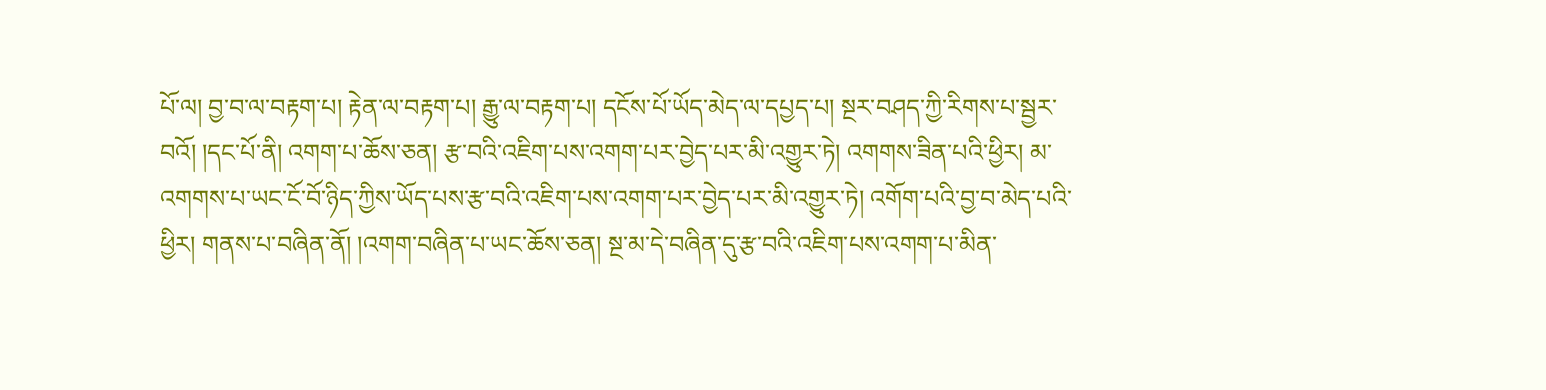པོ་ལ། བྱ་བ་ལ་བརྟག་པ། རྟེན་ལ་བརྟག་པ། རྒྱུ་ལ་བརྟག་པ། དངོས་པོ་ཡོད་མེད་ལ་དཔྱད་པ། སྔར་བཤད་ཀྱི་རིགས་པ་སྦྱར་བའོ། །དང་པོ་ནི། འགག་པ་ཆོས་ཅན། རྩ་བའི་འཇིག་པས་འགག་པར་བྱེད་པར་མི་འགྱུར་ཏེ། འགགས་ཟིན་པའི་ཕྱིར། མ་འགགས་པ་ཡང་ངོ་བོ་ཉིད་ཀྱིས་ཡོད་པས་རྩ་བའི་འཇིག་པས་འགག་པར་བྱེད་པར་མི་འགྱུར་ཏེ། འགོག་པའི་བྱ་བ་མེད་པའི་ཕྱིར། གནས་པ་བཞིན་ནོ། །འགག་བཞིན་པ་ཡང་ཆོས་ཅན། སྔ་མ་དེ་བཞིན་དུ་རྩ་བའི་འཇིག་པས་འགག་པ་མིན་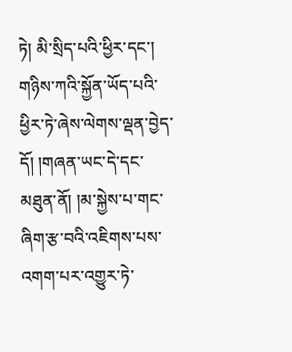ཏེ། མི་སྲིད་པའི་ཕྱིར་དང་། གཉིས་ཀའི་སྐྱོན་ཡོད་པའི་ཕྱིར་ཏེ་ཞེས་ལེགས་ལྡན་བྱེད་དོ། །གཞན་ཡང་དེ་དང་མཐུན་ནོ། །མ་སྐྱེས་པ་གང་ཞིག་རྩ་བའི་འཇིགས་པས་འགག་པར་འགྱུར་ཏེ་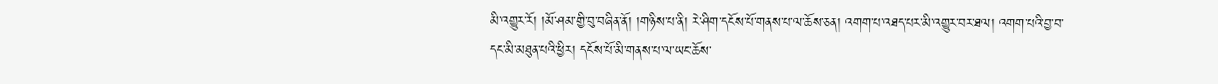མི་འགྱུར་རོ། །མོ་ཤམ་གྱི་བུ་བཞིན་ནོ། །གཉིས་པ་ནི། རེ་ཤིག་དངོས་པོ་གནས་པ་ལ་ཆོས་ཅན། འགག་པ་འཐད་པར་མི་འགྱུར་བར་ཐལ། འགག་པའི་བྱ་བ་དང་མི་མཐུན་པའི་ཕྱིར། དངོས་པོ་མི་གནས་པ་ལ་ཡང་ཆོས་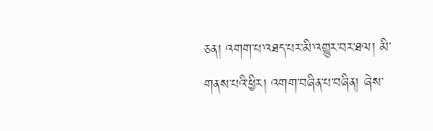ཅན། འགག་པ་འཐད་པར་མི་འགྱུར་བར་ཐལ། མི་གནས་པའི་ཕྱིར། འགག་བཞིན་པ་བཞིན། ཞེས་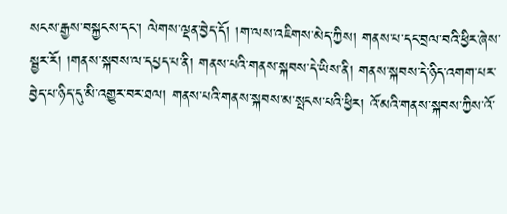སངས་རྒྱས་བསྐྱངས་དང་། ལེགས་ལྡན་བྱེད་དོ། །ག་ལས་འཇིགས་མེད་ཀྱིས། གནས་པ་དང་བྲལ་བའི་ཕྱིར་ཞེས་སྦྱར་རོ། །གནས་སྐབས་ལ་དཔྱད་པ་ནི། གནས་པའི་གནས་སྐབས་དེ་ཡིས་ནི། གནས་སྐབས་དེ་ཉིད་འགག་པར་བྱེད་པ་ཉིད་དུ་མི་འགྱུར་བར་ཐལ། གནས་པའི་གནས་སྐབས་མ་སྤངས་པའི་ཕྱིར། འོ་མའི་གནས་སྐབས་ཀྱིས་འོ་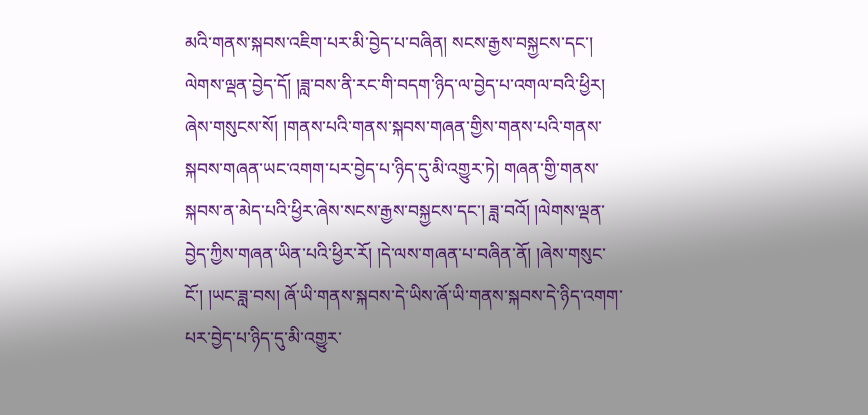མའི་གནས་སྐབས་འཇིག་པར་མི་བྱེད་པ་བཞིན། སངས་རྒྱས་བསྐྱངས་དང་། ལེགས་ལྡན་བྱེད་དོ། །ཟླ་བས་ནི་རང་གི་བདག་ཉིད་ལ་བྱེད་པ་འགལ་བའི་ཕྱིར། ཞེས་གསུངས་སོ། །གནས་པའི་གནས་སྐབས་གཞན་གྱིས་གནས་པའི་གནས་སྐབས་གཞན་ཡང་འགག་པར་བྱེད་པ་ཉིད་དུ་མི་འགྱུར་ཏེ། གཞན་གྱི་གནས་སྐབས་ན་མེད་པའི་ཕྱིར་ཞེས་སངས་རྒྱས་བསྐྱངས་དང་། ཟླ་བའོ། །ལེགས་ལྡན་བྱེད་ཀྱིས་གཞན་ཡིན་པའི་ཕྱིར་རོ། །དེ་ལས་གཞན་པ་བཞིན་ནོ། །ཞེས་གསུང་ངོ་། །ཡང་ཟླ་བས། ཞོ་ཡི་གནས་སྐབས་དེ་ཡིས་ཞོ་ཡི་གནས་སྐབས་དེ་ཉིད་འགག་པར་བྱེད་པ་ཉིད་དུ་མི་འགྱུར་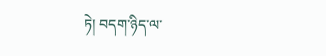ཏེ། བདག་ཉིད་ལ་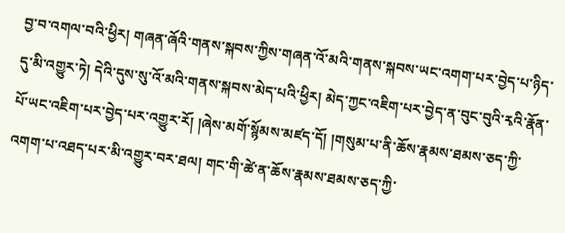བྱ་བ་འགལ་བའི་ཕྱིར། གཞན་ཞོའི་གནས་སྐབས་ཀྱིས་གཞན་འོ་མའི་གནས་སྐབས་ཡང་འགག་པར་བྱེད་པ་ཉིད་དུ་མི་འགྱུར་ཏེ། དེའི་དུས་སུ་འོ་མའི་གནས་སྐབས་མེད་པའི་ཕྱིར། མེད་ཀྱང་འཇིག་པར་བྱེད་ན་བུང་བུའི་རྭའི་རྣོན་པོ་ཡང་འཇིག་པར་བྱེད་པར་འགྱུར་རོ། །ཞེས་མགོ་སྙོམས་མཛད་དོ། །གསུམ་པ་ནི་ཆོས་རྣམས་ཐམས་ཅད་ཀྱི་འགག་པ་འཐད་པར་མི་འགྱུར་བར་ཐལ། གང་གི་ཚེ་ན་ཆོས་རྣམས་ཐམས་ཅད་ཀྱི་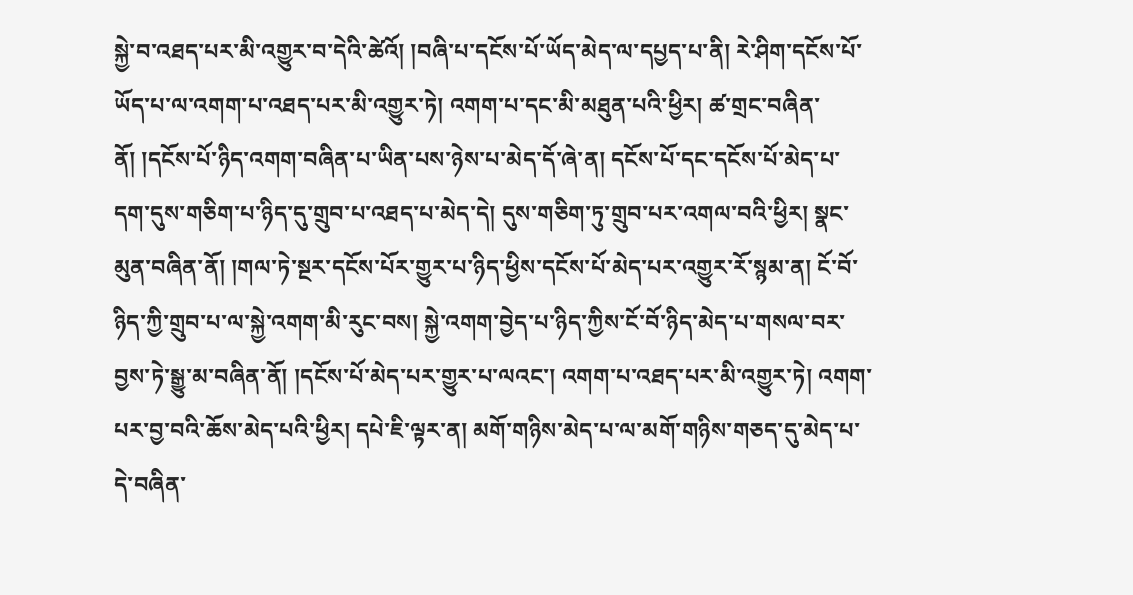སྐྱེ་བ་འཐད་པར་མི་འགྱུར་བ་དེའི་ཚེའོ། །བཞི་པ་དངོས་པོ་ཡོད་མེད་ལ་དཔྱད་པ་ནི། རེ་ཤིག་དངོས་པོ་ཡོད་པ་ལ་འགག་པ་འཐད་པར་མི་འགྱུར་ཏེ། འགག་པ་དང་མི་མཐུན་པའི་ཕྱིར། ཚ་གྲང་བཞིན་ནོ། །དངོས་པོ་ཉིད་འགག་བཞིན་པ་ཡིན་པས་ཉེས་པ་མེད་དོ་ཞེ་ན། དངོས་པོ་དང་དངོས་པོ་མེད་པ་དག་དུས་གཅིག་པ་ཉིད་དུ་གྲུབ་པ་འཐད་པ་མེད་དེ། དུས་གཅིག་ཏུ་གྲུབ་པར་འགལ་བའི་ཕྱིར། སྣང་མུན་བཞིན་ནོ། །གལ་ཏེ་སྔར་དངོས་པོར་གྱུར་པ་ཉིད་ཕྱིས་དངོས་པོ་མེད་པར་འགྱུར་རོ་སྙམ་ན། ངོ་བོ་ཉིད་ཀྱི་གྲུབ་པ་ལ་སྐྱེ་འགག་མི་རུང་བས། སྐྱེ་འགག་བྱེད་པ་ཉིད་ཀྱིས་ངོ་བོ་ཉིད་མེད་པ་གསལ་བར་བྱས་ཏེ་སྒྱུ་མ་བཞིན་ནོ། །དངོས་པོ་མེད་པར་གྱུར་པ་ལའང་། འགག་པ་འཐད་པར་མི་འགྱུར་ཏེ། འགག་པར་བྱ་བའི་ཆོས་མེད་པའི་ཕྱིར། དཔེ་ཇི་ལྟར་ན། མགོ་གཉིས་མེད་པ་ལ་མགོ་གཉིས་གཅད་དུ་མེད་པ་དེ་བཞིན་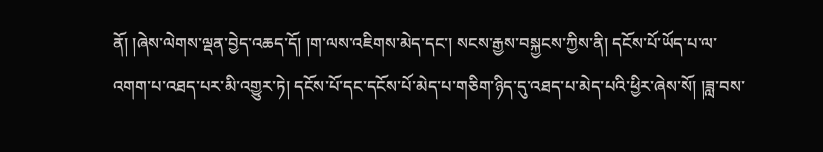ནོ། །ཞེས་ལེགས་ལྡན་བྱེད་འཆད་དོ། །ག་ལས་འཇིགས་མེད་དང་། སངས་རྒྱས་བསྐྱངས་ཀྱིས་ནི། དངོས་པོ་ཡོད་པ་ལ་འགག་པ་འཐད་པར་མི་འགྱུར་ཏེ། དངོས་པོ་དང་དངོས་པོ་མེད་པ་གཅིག་ཉིད་དུ་འཐད་པ་མེད་པའི་ཕྱིར་ཞེས་སོ། །ཟླ་བས་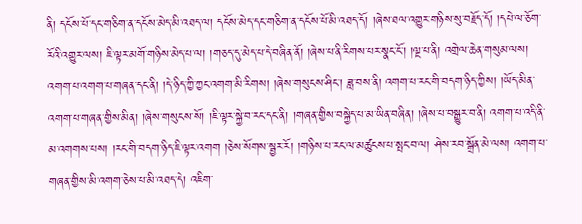ནི། དངོས་པོ་དང་གཅིག་ན་དངོས་མེད་མི་འཐད་ལ། དངོས་མེད་དང་གཅིག་ན་དངོས་པོ་མི་འཐད་དོ། །ཞེས་ཐལ་འགྱུར་གཉིས་སུ་བརྗོད་དོ། །དཔེ་ལ་ཅོག་རོའི་འགྱུར་ལས། ཇི་ལྟར་མགོ་གཉིས་མེད་པ་ལ། །གཅད་དུ་མེད་པ་དེ་བཞིན་ནོ། །ཞེས་པ་ནི་རིགས་པར་སྣང་ངོ་། །ལྔ་པ་ནི། འགྲེལ་ཆེན་གསུམ་ལས། འགག་པ་འགག་པ་གཞན་དང་ནི། །དེ་ཉིད་ཀྱི་ཀྱང་འགག་མི་རིགས། །ཞེས་གསུངས་ཤིང་། ཟླ་བས་ནི། འགག་པ་རང་གི་བདག་ཉིད་ཀྱིས། །ཡོད་མིན་འགག་པ་གཞན་གྱིས་མིན། །ཞེས་གསུངས་སོ། །ཇི་ལྟར་སྐྱེ་བ་རང་དང་ནི། །གཞན་གྱིས་བསྐྱེད་པ་མ་ཡིན་བཞིན། །ཞེས་པ་བསྒྱུར་བ་ནི། འགག་པ་འདི་ནི་མ་འགགས་པས། །རང་གི་བདག་ཉིད་ཇི་ལྟར་འགག །ཅེས་སོགས་སྦྱར་རོ། །གཉིས་པ་རང་ལ་མཚུངས་པ་སྤང་བ་ལ། ཤེས་རབ་སྒྲོན་མེ་ལས། འགག་པ་གཞན་གྱིས་མི་འགག་ཅེས་པ་མི་འཐད་དེ། འཇིག་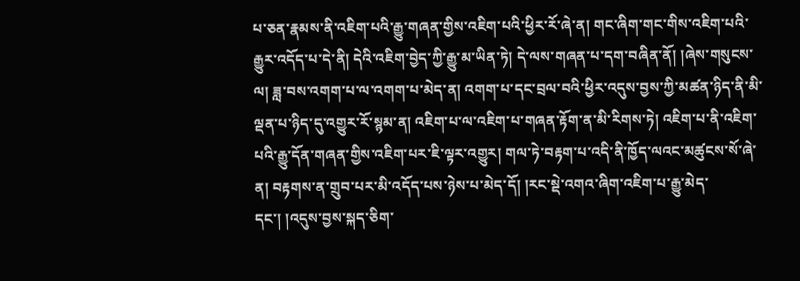པ་ཅན་རྣམས་ནི་འཇིག་པའི་རྒྱུ་གཞན་གྱིས་འཇིག་པའི་ཕྱིར་རོ་ཞེ་ན། གང་ཞིག་གང་གིས་འཇིག་པའི་རྒྱུར་འདོད་པ་དེ་ནི། དེའི་འཇིག་བྱེད་ཀྱི་རྒྱུ་མ་ཡིན་ཏེ། དེ་ལས་གཞན་པ་དག་བཞིན་ནོ། །ཞེས་གསུངས་ལ། ཟླ་བས་འགག་པ་ལ་འགག་པ་མེད་ན། འགག་པ་དང་བྲལ་བའི་ཕྱིར་འདུས་བྱས་ཀྱི་མཚན་ཉིད་ནི་མི་ལྡན་པ་ཉིད་དུ་འགྱུར་རོ་སྙམ་ན། འཇིག་པ་ལ་འཇིག་པ་གཞན་རྟོག་ན་མི་རིགས་ཏེ། འཇིག་པ་ནི་འཇིག་པའི་རྒྱུ་དོན་གཞན་གྱིས་འཇིག་པར་ཇི་ལྟར་འགྱུར། གལ་ཏེ་བརྟག་པ་འདི་ནི་ཁྱོད་ལའང་མཚུངས་སོ་ཞེ་ན། བརྟགས་ན་གྲུབ་པར་མི་འདོད་པས་ཉེས་པ་མེད་དོ། །རང་སྡེ་འགའ་ཞིག་འཇིག་པ་རྒྱུ་མེད་དང་། །འདུས་བྱས་སྐད་ཅིག་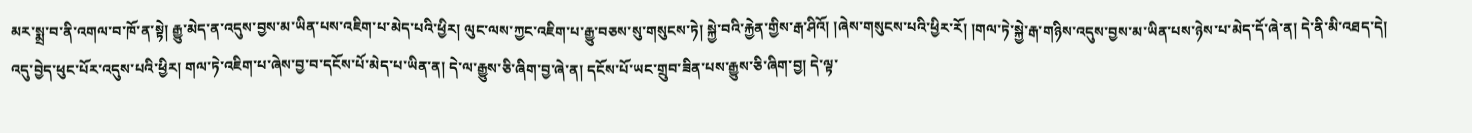མར་སྨྲ་བ་ནི་འགལ་བ་ཁོ་ན་སྟེ། རྒྱུ་མེད་ན་འདུས་བྱས་མ་ཡིན་པས་འཇིག་པ་མེད་པའི་ཕྱིར། ལུང་ལས་ཀྱང་འཇིག་པ་རྒྱུ་བཅས་སུ་གསུངས་ཏེ། སྐྱེ་བའི་རྐྱེན་གྱིས་རྒ་ཤིའོ། །ཞེས་གསུངས་པའི་ཕྱིར་རོ། །གལ་ཏེ་སྐྱེ་རྒ་གཉིས་འདུས་བྱས་མ་ཡིན་པས་ཉེས་པ་མེད་དོ་ཞེ་ན། དེ་ནི་མི་འཐད་དེ། འདུ་བྱེད་ཕུང་པོར་འདུས་པའི་ཕྱིར། གལ་ཏེ་འཇིག་པ་ཞེས་བྱ་བ་དངོས་པོ་མེད་པ་ཡིན་ན། དེ་ལ་རྒྱུས་ཅི་ཞིག་བྱ་ཞེ་ན། དངོས་པོ་ཡང་གྲུབ་ཟིན་པས་རྒྱུས་ཅི་ཞིག་བྱ། དེ་ལྟ་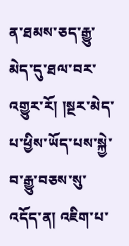ན་ཐམས་ཅད་རྒྱུ་མེད་དུ་ཐལ་བར་འགྱུར་རོ། །སྔར་མེད་པ་ཕྱིས་ཡོད་པས་སྐྱེ་བ་རྒྱུ་བཅས་སུ་འདོད་ན། འཇིག་པ་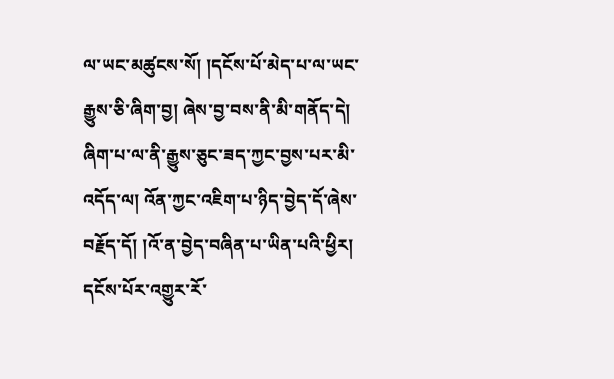ལ་ཡང་མཚུངས་སོ། །དངོས་པོ་མེད་པ་ལ་ཡང་རྒྱུས་ཅི་ཞིག་བྱ། ཞེས་བྱ་བས་ནི་མི་གནོད་དེ། ཞིག་པ་ལ་ནི་རྒྱུས་ཅུང་ཟད་ཀྱང་བྱས་པར་མི་འདོད་ལ། འོན་ཀྱང་འཇིག་པ་ཉིད་བྱེད་དོ་ཞེས་བརྗོད་དོ། །འོ་ན་བྱེད་བཞིན་པ་ཡིན་པའི་ཕྱིར། དངོས་པོར་འགྱུར་རོ་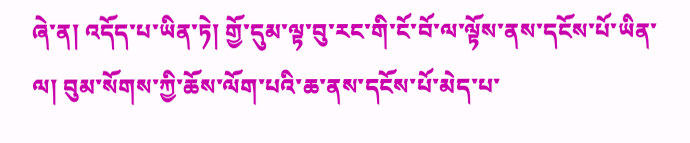ཞེ་ན། འདོད་པ་ཡིན་ཏེ། གྱོ་དུམ་ལྟ་བུ་རང་གི་ངོ་བོ་ལ་ལྟོས་ནས་དངོས་པོ་ཡིན་ལ། བུམ་སོགས་ཀྱི་ཆོས་ལོག་པའི་ཆ་ནས་དངོས་པོ་མེད་པ་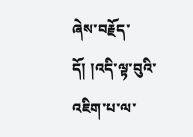ཞེས་བརྗོད་དོ། །འདི་ལྟ་བུའི་འཇིག་པ་ལ་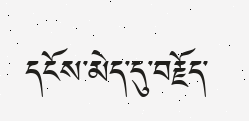དངོས་མེད་དུ་བརྗོད་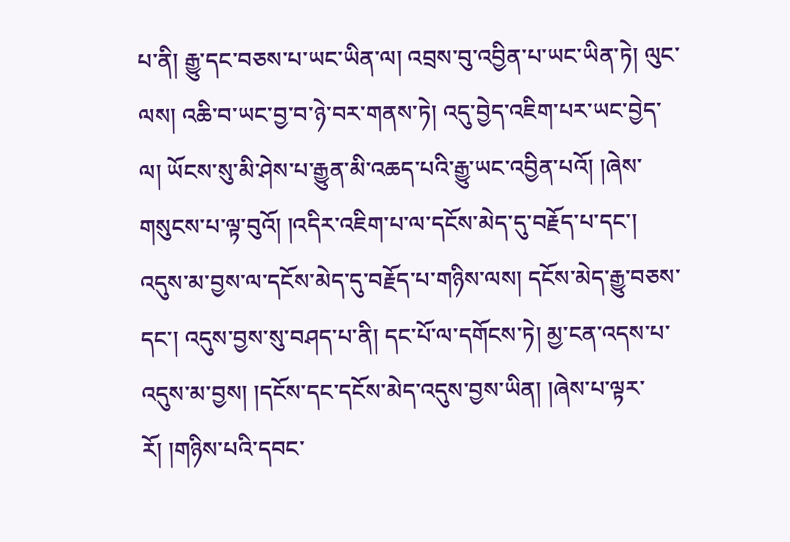པ་ནི། རྒྱུ་དང་བཅས་པ་ཡང་ཡིན་ལ། འབྲས་བུ་འབྱིན་པ་ཡང་ཡིན་ཏེ། ལུང་ལས། འཆི་བ་ཡང་བྱ་བ་ཉེ་བར་གནས་ཏེ། འདུ་བྱེད་འཇིག་པར་ཡང་བྱེད་ལ། ཡོངས་སུ་མི་ཤེས་པ་རྒྱུན་མི་འཆད་པའི་རྒྱུ་ཡང་འབྱིན་པའོ། །ཞེས་གསུངས་པ་ལྟ་བུའོ། །འདིར་འཇིག་པ་ལ་དངོས་མེད་དུ་བརྗོད་པ་དང་། འདུས་མ་བྱས་ལ་དངོས་མེད་དུ་བརྗོད་པ་གཉིས་ལས། དངོས་མེད་རྒྱུ་བཅས་དང་། འདུས་བྱས་སུ་བཤད་པ་ནི། དང་པོ་ལ་དགོངས་ཏེ། མྱ་ངན་འདས་པ་འདུས་མ་བྱས། །དངོས་དང་དངོས་མེད་འདུས་བྱས་ཡིན། །ཞེས་པ་ལྟར་རོ། །གཉིས་པའི་དབང་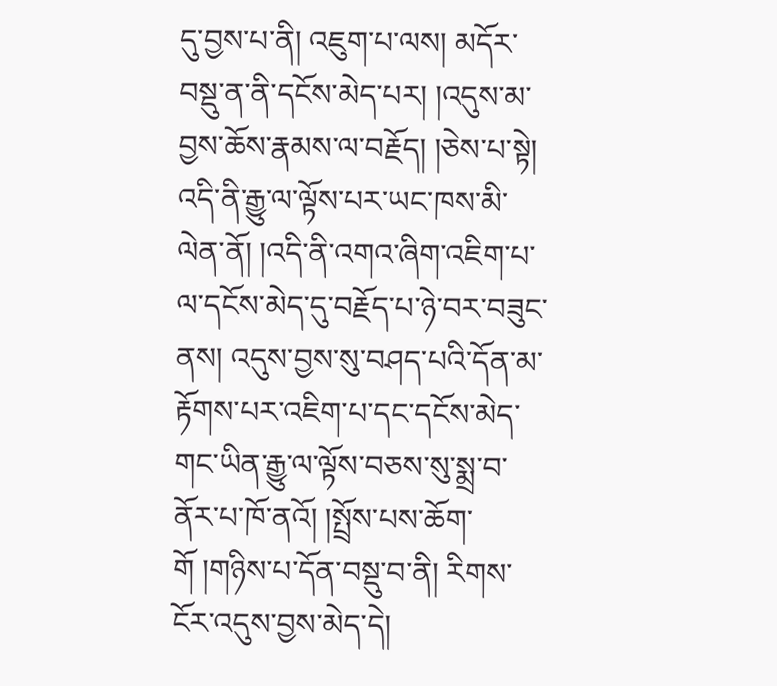དུ་བྱས་པ་ནི། འཇུག་པ་ལས། མདོར་བསྡུ་ན་ནི་དངོས་མེད་པར། །འདུས་མ་བྱས་ཆོས་རྣམས་ལ་བརྗོད། །ཅེས་པ་སྟེ། འདི་ནི་རྒྱུ་ལ་ལྟོས་པར་ཡང་ཁས་མི་ལེན་ནོ། །འདི་ནི་འགའ་ཞིག་འཇིག་པ་ལ་དངོས་མེད་དུ་བརྗོད་པ་ཉེ་བར་བཟུང་ནས། འདུས་བྱས་སུ་བཤད་པའི་དོན་མ་རྟོགས་པར་འཇིག་པ་དང་དངོས་མེད་གང་ཡིན་རྒྱུ་ལ་ལྟོས་བཅས་སུ་སྨྲ་བ་ནོར་པ་ཁོ་ནའོ། །སྤྲོས་པས་ཆོག་གོ །གཉིས་པ་དོན་བསྡུ་བ་ནི། རིགས་ངོར་འདུས་བྱས་མེད་དེ།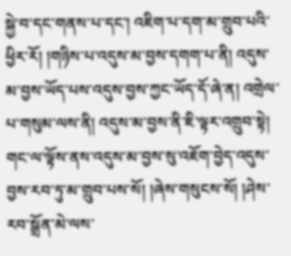སྐྱེ་བ་དང་གནས་པ་དང་། འཇིག་པ་དག་མ་གྲུབ་པའི་ཕྱིར་རོ། །གཉིས་པ་འདུས་མ་བྱས་དགག་པ་ནི། འདུས་མ་བྱས་ཡོད་པས་འདུས་བྱས་ཀྱང་ཡོད་དོ་ཞེ་ན། འགྲེལ་པ་གསུམ་ལས་ནི། འདུས་མ་བྱས་ནི་ཇི་ལྟར་འགྲུབ་སྟེ། གང་ལ་ལྟོས་ནས་འདུས་མ་བྱས་སུ་འཇོག་བྱེད་འདུས་བྱས་རབ་ཏུ་མ་གྲུབ་པས་སོ། །ཞེས་གསུངས་སོ། །ཤེས་རབ་སྒྲོན་མེ་ལས་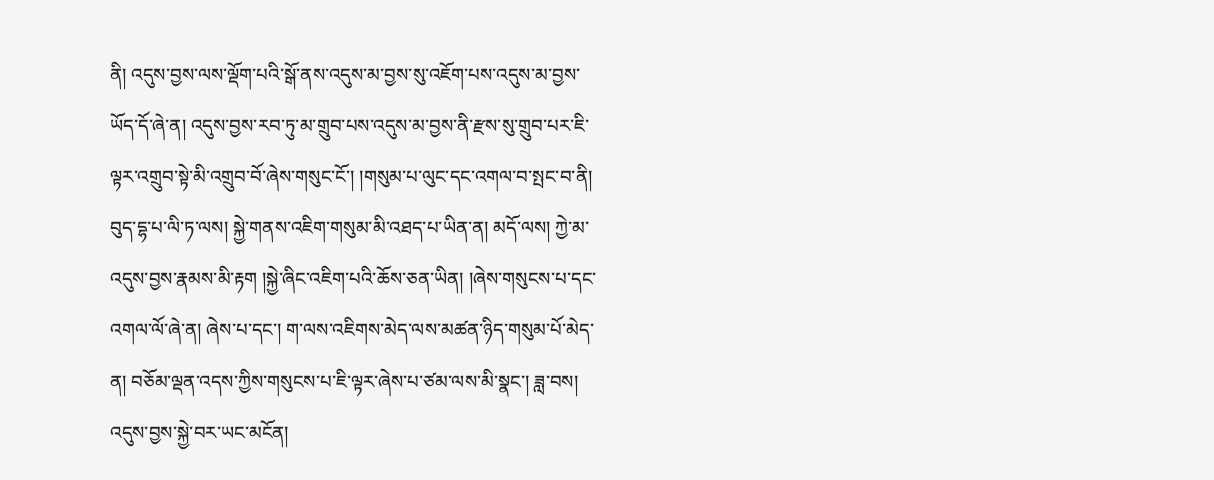ནི། འདུས་བྱས་ལས་ལྡོག་པའི་སྒོ་ནས་འདུས་མ་བྱས་སུ་འཇོག་པས་འདུས་མ་བྱས་ཡོད་དོ་ཞེ་ན། འདུས་བྱས་རབ་ཏུ་མ་གྲུབ་པས་འདུས་མ་བྱས་ནི་རྫས་སུ་གྲུབ་པར་ཇི་ལྟར་འགྲུབ་སྟེ་མི་འགྲུབ་བོ་ཞེས་གསུང་ངོ་། །གསུམ་པ་ལུང་དང་འགལ་བ་སྤང་བ་ནི། བུད་དྷ་པ་ལི་ཏ་ལས། སྐྱེ་གནས་འཇིག་གསུམ་མི་འཐད་པ་ཡིན་ན། མདོ་ལས། ཀྱེ་མ་འདུས་བྱས་རྣམས་མི་རྟག །སྐྱེ་ཞིང་འཇིག་པའི་ཆོས་ཅན་ཡིན། །ཞེས་གསུངས་པ་དང་འགལ་ལོ་ཞེ་ན། ཞེས་པ་དང་། ག་ལས་འཇིགས་མེད་ལས་མཚན་ཉིད་གསུམ་པོ་མེད་ན། བཅོམ་ལྡན་འདས་ཀྱིས་གསུངས་པ་ཇི་ལྟར་ཞེས་པ་ཙམ་ལས་མི་སྣང་། ཟླ་བས། འདུས་བྱས་སྐྱེ་བར་ཡང་མངོན།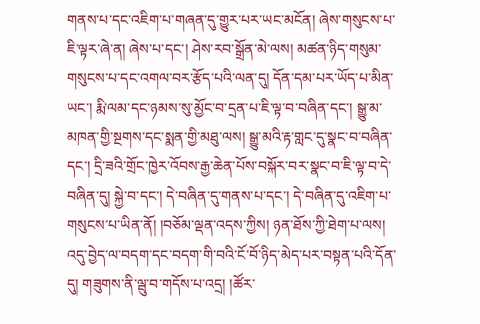གནས་པ་དང་འཇིག་པ་གཞན་དུ་གྱུར་པར་ཡང་མངོན། ཞེས་གསུངས་པ་ཇི་ལྟར་ཞེ་ན། ཞེས་པ་དང་། ཤེས་རབ་སྒྲོན་མེ་ལས། མཚན་ཉིད་གསུམ་གསུངས་པ་དང་འགལ་བར་རྩོད་པའི་ལན་དུ། དོན་དམ་པར་ཡོད་པ་མིན་ཡང་། རྨི་ལམ་དང་ཉམས་སུ་མྱོང་བ་དྲན་པ་ཇི་ལྟ་བ་བཞིན་དང་། སྒྱུ་མ་མཁན་གྱི་སྔགས་དང་སྨན་གྱི་མཐུ་ལས། སྒྱུ་མའི་རྟ་གླང་དུ་སྣང་བ་བཞིན་དང་། དྲི་ཟའི་གྲོང་ཁྱེར་འོབས་རྒྱ་ཆེན་པོས་བསྐོར་བར་སྣང་བ་ཇི་ལྟ་བ་དེ་བཞིན་དུ། སྐྱེ་བ་དང་། དེ་བཞིན་དུ་གནས་པ་དང་། དེ་བཞིན་དུ་འཇིག་པ་གསུངས་པ་ཡིན་ནོ། །བཅོམ་ལྡན་འདས་ཀྱིས། ཉན་ཐོས་ཀྱི་ཐེག་པ་ལས། འདུ་བྱེད་ལ་བདག་དང་བདག་གི་བའི་ངོ་བོ་ཉིད་མེད་པར་བསྟན་པའི་དོན་དུ། གཟུགས་ནི་ལྦུ་བ་གདོས་པ་འདྲ། །ཚོར་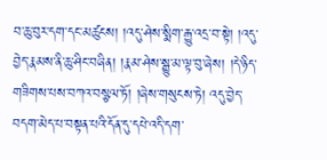བ་ཆུ་བུར་དག་དང་མཚུངས། །འདུ་ཤེས་སྨིག་རྒྱུ་འདྲ་བ་སྟེ། །འདུ་བྱེད་རྣམས་ནི་ཆུ་ཤིང་བཞིན། །རྣམ་ཤེས་སྒྱུ་མ་ལྟ་བུ་ཞེས། །དེ་ཉིད་གཟིགས་པས་བཀའ་བསྩལ་ཏོ། །ཞེས་གསུངས་ཏེ། འདུ་བྱེད་བདག་མེད་པ་བསྟན་པའི་དོན་དུ་དཔེ་འདི་དག་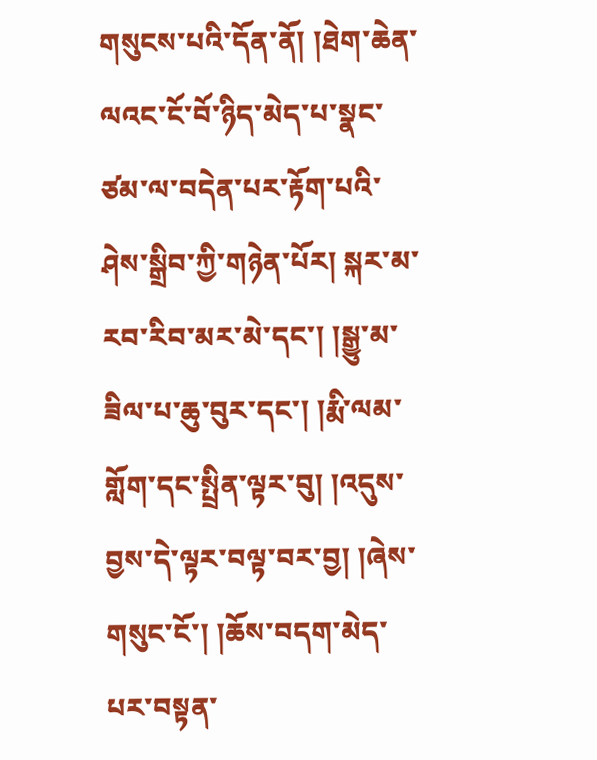གསུངས་པའི་དོན་ནོ། །ཐེག་ཆེན་ལའང་ངོ་བོ་ཉིད་མེད་པ་སྣང་ཙམ་ལ་བདེན་པར་རྟོག་པའི་ཤེས་སྒྲིབ་ཀྱི་གཉེན་པོར། སྐར་མ་རབ་རིབ་མར་མེ་དང་། །སྒྱུ་མ་ཟིལ་པ་ཆུ་བུར་དང་། །རྨི་ལམ་གློག་དང་སྤྲིན་ལྟར་བུ། །འདུས་བྱས་དེ་ལྟར་བལྟ་བར་བྱ། །ཞེས་གསུང་ངོ་། །ཆོས་བདག་མེད་པར་བསྟན་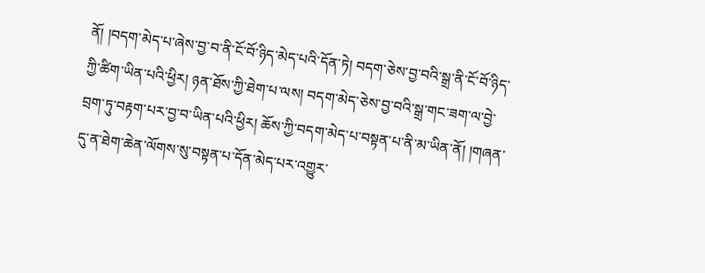ནོ། །བདག་མེད་པ་ཞེས་བྱ་བ་ནི་ངོ་བོ་ཉིད་མེད་པའི་དོན་ཏེ། བདག་ཅེས་བྱ་བའི་སྒྲ་ནི་ངོ་བོ་ཉིད་ཀྱི་ཚིག་ཡིན་པའི་ཕྱིར། ཉན་ཐོས་ཀྱི་ཐེག་པ་ལས། བདག་མེད་ཅེས་བྱ་བའི་སྒྲ་གང་ཟག་ལ་བྱེ་བྲག་ཏུ་བརྟག་པར་བྱ་བ་ཡིན་པའི་ཕྱིར། ཆོས་ཀྱི་བདག་མེད་པ་བསྟན་པ་ནི་མ་ཡིན་ནོ། །གཞན་དུ་ན་ཐེག་ཆེན་ལོགས་སུ་བསྟན་པ་དོན་མེད་པར་འགྱུར་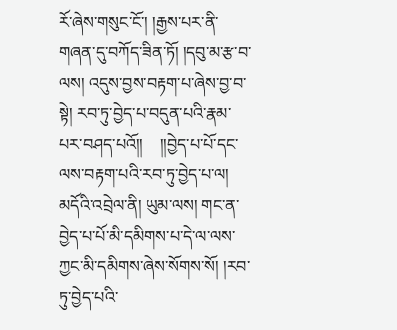རོ་ཞེས་གསུང་ངོ་། །རྒྱས་པར་ནི་གཞན་དུ་བཀོད་ཟིན་ཏོ། །དབུ་མ་རྩ་བ་ལས། འདུས་བྱས་བརྟག་པ་ཞེས་བྱ་བ་སྟེ། རབ་ཏུ་བྱེད་པ་བདུན་པའི་རྣམ་པར་བཤད་པའོ།།    །།བྱེད་པ་པོ་དང་ལས་བརྟག་པའི་རབ་ཏུ་བྱེད་པ་ལ། མདོའི་འབྲེལ་ནི། ཡུམ་ལས། གང་ན་བྱེད་པ་པོ་མི་དམིགས་པ་དེ་ལ་ལས་ཀྱང་མི་དམིགས་ཞེས་སོགས་སོ། །རབ་ཏུ་བྱེད་པའི་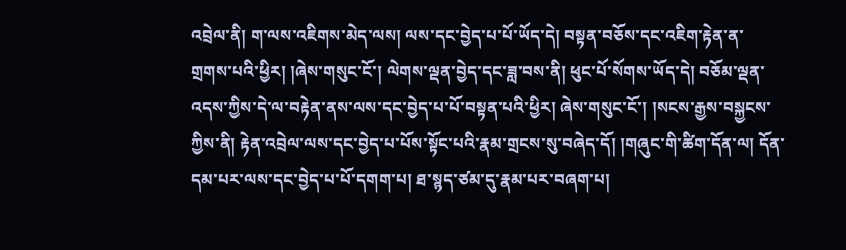འབྲེལ་ནི། ག་ལས་འཇིགས་མེད་ལས། ལས་དང་བྱེད་པ་པོ་ཡོད་དེ། བསྟན་བཅོས་དང་འཇིག་རྟེན་ན་གྲགས་པའི་ཕྱིར། །ཞེས་གསུང་ངོ་། ལེགས་ལྡན་བྱེད་དང་ཟླ་བས་ནི། ཕུང་པོ་སོགས་ཡོད་དེ། བཅོམ་ལྡན་འདས་ཀྱིས་དེ་ལ་བརྟེན་ནས་ལས་དང་བྱེད་པ་པོ་བསྟན་པའི་ཕྱིར། ཞེས་གསུང་ངོ་། །སངས་རྒྱས་བསྐྱངས་ཀྱིས་ནི། རྟེན་འབྲེལ་ལས་དང་བྱེད་པ་པོས་སྟོང་པའི་རྣམ་གྲངས་སུ་བཞེད་དོ། །གཞུང་གི་ཚིག་དོན་ལ། དོན་དམ་པར་ལས་དང་བྱེད་པ་པོ་དགག་པ། ཐ་སྙད་ཙམ་དུ་རྣམ་པར་བཞག་པ།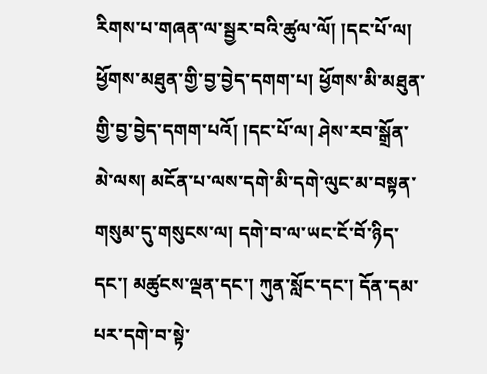རིགས་པ་གཞན་ལ་སྦྱར་བའི་ཚུལ་ལོ། །དང་པོ་ལ། ཕྱོགས་མཐུན་གྱི་བྱ་བྱེད་དགག་པ། ཕྱོགས་མི་མཐུན་གྱི་བྱ་བྱེད་དགག་པའོ། །དང་པོ་ལ། ཤེས་རབ་སྒྲོན་མེ་ལས། མངོན་པ་ལས་དགེ་མི་དགེ་ལུང་མ་བསྟན་གསུམ་དུ་གསུངས་ལ། དགེ་བ་ལ་ཡང་ངོ་བོ་ཉིད་དང་། མཚུངས་ལྡན་དང་། ཀུན་སློང་དང་། དོན་དམ་པར་དགེ་བ་སྟེ་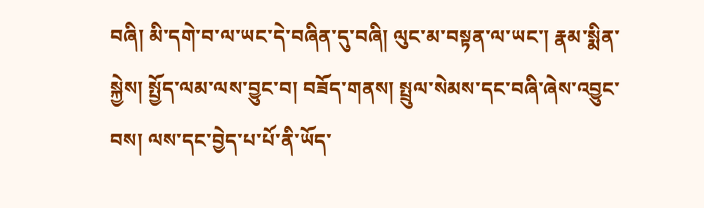བཞི། མི་དགེ་བ་ལ་ཡང་དེ་བཞིན་དུ་བཞི། ལུང་མ་བསྟན་ལ་ཡང་། རྣམ་སྨིན་སྐྱེས། སྤྱོད་ལམ་ལས་བྱུང་བ། བཟོད་གནས། སྤྲུལ་སེམས་དང་བཞི་ཞེས་འབྱུང་བས། ལས་དང་བྱེད་པ་པོ་ནི་ཡོད་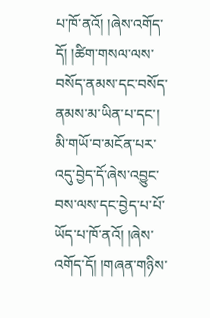པ་ཁོ་ནའོ། །ཞེས་འགོད་དོ། །ཚིག་གསལ་ལས་བསོད་ནམས་དང་བསོད་ནམས་མ་ཡིན་པ་དང་། མི་གཡོ་བ་མངོན་པར་འདུ་བྱེད་དོ་ཞེས་འབྱུང་བས་ལས་དང་བྱེད་པ་པོ་ཡོད་པ་ཁོ་ནའོ། །ཞེས་འགོད་དོ། །གཞན་གཉིས་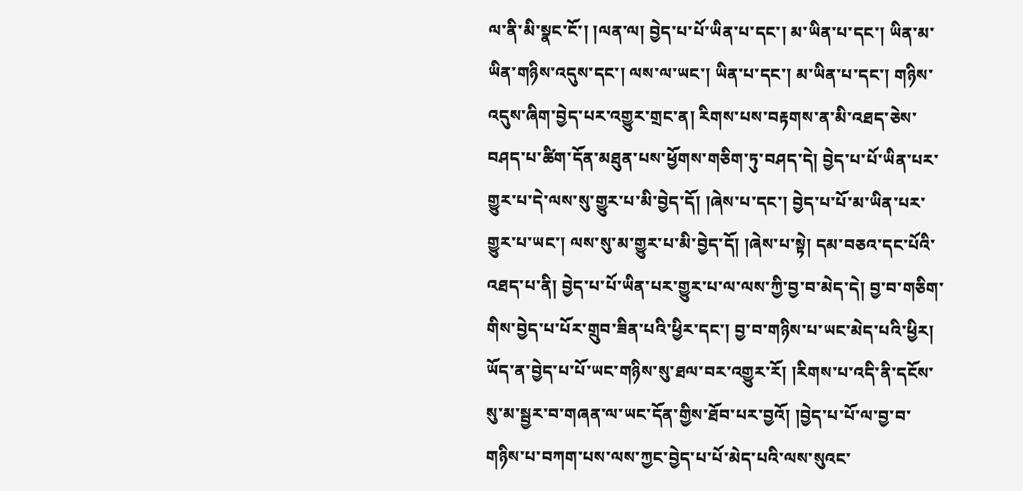ལ་ནི་མི་སྣང་ངོ་། །ལན་ལ། བྱེད་པ་པོ་ཡིན་པ་དང་། མ་ཡིན་པ་དང་། ཡིན་མ་ཡིན་གཉིས་འདུས་དང་། ལས་ལ་ཡང་། ཡིན་པ་དང་། མ་ཡིན་པ་དང་། གཉིས་འདུས་ཞིག་བྱེད་པར་འགྱུར་གྲང་ན། རིགས་པས་བརྟགས་ན་མི་འཐད་ཅེས་བཤད་པ་ཚིག་དོན་མཐུན་པས་ཕྱོགས་གཅིག་ཏུ་བཤད་དེ། བྱེད་པ་པོ་ཡིན་པར་གྱུར་པ་དེ་ལས་སུ་གྱུར་པ་མི་བྱེད་དོ། །ཞེས་པ་དང་། བྱེད་པ་པོ་མ་ཡིན་པར་གྱུར་པ་ཡང་། ལས་སུ་མ་གྱུར་པ་མི་བྱེད་དོ། །ཞེས་པ་སྟེ། དམ་བཅའ་དང་པོའི་འཐད་པ་ནི། བྱེད་པ་པོ་ཡིན་པར་གྱུར་པ་ལ་ལས་ཀྱི་བྱ་བ་མེད་དེ། བྱ་བ་གཅིག་གིས་བྱེད་པ་པོར་གྲུབ་ཟིན་པའི་ཕྱིར་དང་། བྱ་བ་གཉིས་པ་ཡང་མེད་པའི་ཕྱིར། ཡོད་ན་བྱེད་པ་པོ་ཡང་གཉིས་སུ་ཐལ་བར་འགྱུར་རོ། །རིགས་པ་འདི་ནི་དངོས་སུ་མ་སྦྱར་བ་གཞན་ལ་ཡང་དོན་གྱིས་ཐོབ་པར་བྱའོ། །བྱེད་པ་པོ་ལ་བྱ་བ་གཉིས་པ་བཀག་པས་ལས་ཀྱང་བྱེད་པ་པོ་མེད་པའི་ལས་སུའང་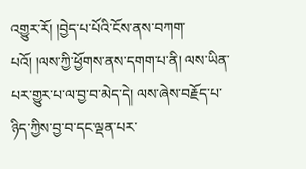འགྱུར་རོ། །བྱེད་པ་པོའི་ངོས་ནས་བཀག་པའོ། །ལས་ཀྱི་ཕྱོགས་ནས་དགག་པ་ནི། ལས་ཡིན་པར་གྱུར་པ་ལ་བྱ་བ་མེད་དེ། ལས་ཞེས་བརྗོད་པ་ཉིད་ཀྱིས་བྱ་བ་དང་ལྡན་པར་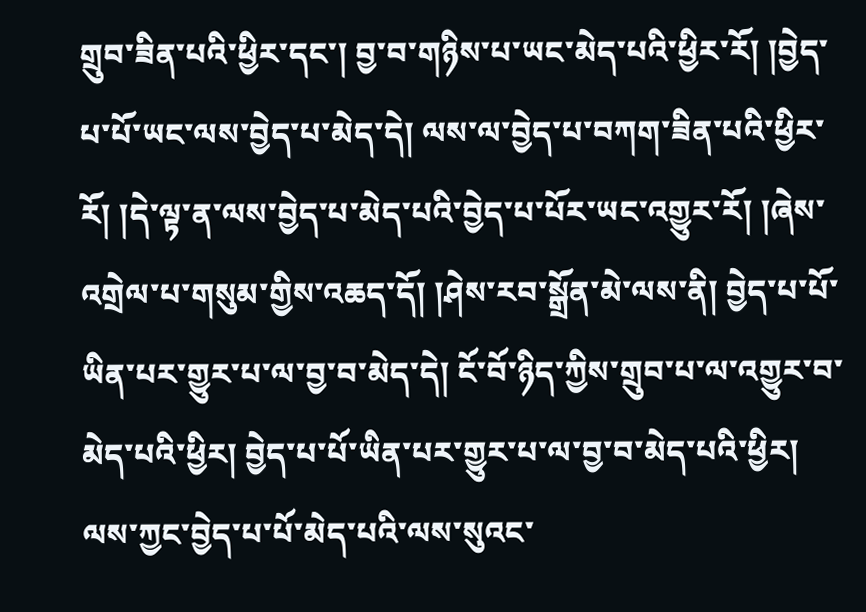གྲུབ་ཟིན་པའི་ཕྱིར་དང་། བྱ་བ་གཉིས་པ་ཡང་མེད་པའི་ཕྱིར་རོ། །བྱེད་པ་པོ་ཡང་ལས་བྱེད་པ་མེད་དེ། ལས་ལ་བྱེད་པ་བཀག་ཟིན་པའི་ཕྱིར་རོ། །དེ་ལྟ་ན་ལས་བྱེད་པ་མེད་པའི་བྱེད་པ་པོར་ཡང་འགྱུར་རོ། །ཞེས་འགྲེལ་པ་གསུམ་གྱིས་འཆད་དོ། །ཤེས་རབ་སྒྲོན་མེ་ལས་ནི། བྱེད་པ་པོ་ཡིན་པར་གྱུར་པ་ལ་བྱ་བ་མེད་དེ། ངོ་བོ་ཉིད་ཀྱིས་གྲུབ་པ་ལ་འགྱུར་བ་མེད་པའི་ཕྱིར། བྱེད་པ་པོ་ཡིན་པར་གྱུར་པ་ལ་བྱ་བ་མེད་པའི་ཕྱིར། ལས་ཀྱང་བྱེད་པ་པོ་མེད་པའི་ལས་སུའང་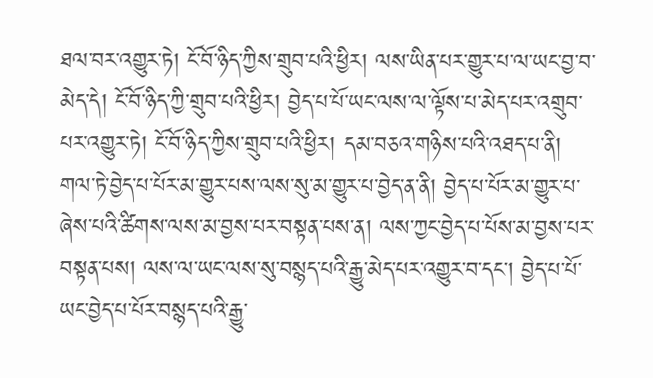ཐལ་བར་འགྱུར་ཏེ། ངོ་བོ་ཉིད་ཀྱིས་གྲུབ་པའི་ཕྱིར། ལས་ཡིན་པར་གྱུར་པ་ལ་ཡང་བྱ་བ་མེད་དེ། ངོ་བོ་ཉིད་ཀྱི་གྲུབ་པའི་ཕྱིར། བྱེད་པ་པོ་ཡང་ལས་ལ་ལྟོས་པ་མེད་པར་འགྲུབ་པར་འགྱུར་ཏེ། ངོ་བོ་ཉིད་ཀྱིས་གྲུབ་པའི་ཕྱིར། དམ་བཅའ་གཉིས་པའི་འཐད་པ་ནི། གལ་ཏེ་བྱེད་པ་པོར་མ་གྱུར་པས་ལས་སུ་མ་གྱུར་པ་བྱེད་ན་ནི། བྱེད་པ་པོར་མ་གྱུར་པ་ཞེས་པའི་ཚིགས་ལས་མ་བྱས་པར་བསྟན་པས་ན། ལས་ཀྱང་བྱེད་པ་པོས་མ་བྱས་པར་བསྟན་པས། ལས་ལ་ཡང་ལས་སུ་བསྙད་པའི་རྒྱུ་མེད་པར་འགྱུར་བ་དང་། བྱེད་པ་པོ་ཡང་བྱེད་པ་པོར་བསྙད་པའི་རྒྱུ་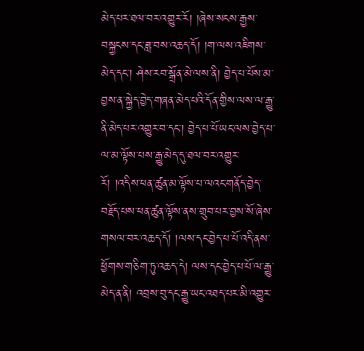མེད་པར་ཐལ་བར་འགྱུར་རོ། །ཞེས་སངས་རྒྱས་བསྐྱངས་དང་ཟླ་བས་འཆད་དོ། །ག་ལས་འཇིགས་མེད་དང་། ཤེས་རབ་སྒྲོན་མེ་ལས་ནི། བྱེད་པ་པོས་མ་བྱས་ན་སྐྱེད་བྱེད་གཞན་མེད་པའི་དོན་གྱིས་ལས་ལ་རྒྱུ་ནི་མེད་པར་འགྱུར་བ་དང་། བྱེད་པ་པོ་ཡང་ལས་བྱེད་པ་ལ་མ་ལྟོས་པས་རྒྱུ་མེད་དུ་ཐལ་བར་འགྱུར་རོ། །འདིས་ཕན་ཚུན་མ་ལྟོས་པ་ལའང་གནོད་བྱེད་བརྗོད་པས་ཕན་ཚུན་ལྟོས་ནས་གྲུབ་པར་བྱས་སོ་ཞེས་གསལ་བར་འཆད་དོ། །ལས་དང་བྱེད་པ་པོ་འདི་ནས་ཕྱོགས་གཅིག་ཏུ་འཆད་དེ། ལས་དང་བྱེད་པ་པོ་ལ་རྒྱུ་མེད་ན་ནི། འབྲས་བུ་དང་རྒྱུ་ཡང་འཐད་པར་མི་འགྱུར་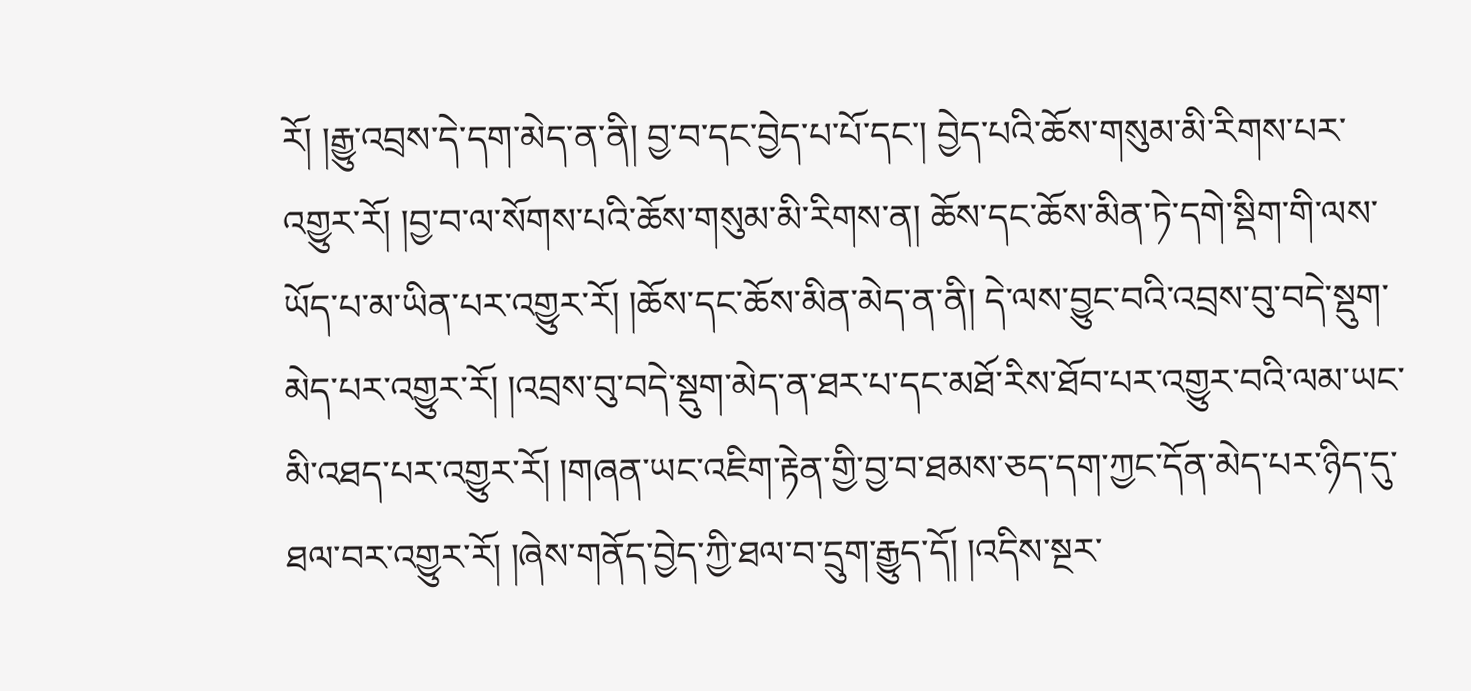རོ། །རྒྱུ་འབྲས་དེ་དག་མེད་ན་ནི། བྱ་བ་དང་བྱེད་པ་པོ་དང་། བྱེད་པའི་ཆོས་གསུམ་མི་རིགས་པར་འགྱུར་རོ། །བྱ་བ་ལ་སོགས་པའི་ཆོས་གསུམ་མི་རིགས་ན། ཆོས་དང་ཆོས་མིན་ཏེ་དགེ་སྡིག་གི་ལས་ཡོད་པ་མ་ཡིན་པར་འགྱུར་རོ། །ཆོས་དང་ཆོས་མིན་མེད་ན་ནི། དེ་ལས་བྱུང་བའི་འབྲས་བུ་བདེ་སྡུག་མེད་པར་འགྱུར་རོ། །འབྲས་བུ་བདེ་སྡུག་མེད་ན་ཐར་པ་དང་མཐོ་རིས་ཐོབ་པར་འགྱུར་བའི་ལམ་ཡང་མི་འཐད་པར་འགྱུར་རོ། །གཞན་ཡང་འཇིག་རྟེན་གྱི་བྱ་བ་ཐམས་ཅད་དག་ཀྱང་དོན་མེད་པར་ཉིད་དུ་ཐལ་བར་འགྱུར་རོ། །ཞེས་གནོད་བྱེད་ཀྱི་ཐལ་བ་དྲུག་རྒྱུད་དོ། །འདིས་སྔར་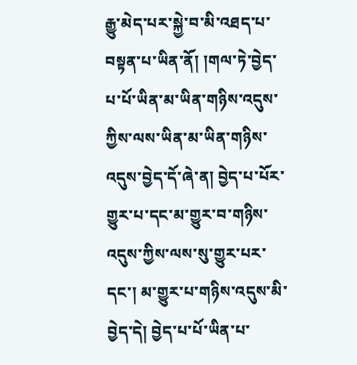རྒྱུ་མེད་པར་སྐྱེ་བ་མི་འཐད་པ་བསྟན་པ་ཡིན་ནོ། །གལ་ཏེ་བྱེད་པ་པོ་ཡིན་མ་ཡིན་གཉིས་འདུས་ཀྱིས་ལས་ཡིན་མ་ཡིན་གཉིས་འདུས་བྱེད་དོ་ཞེ་ན། བྱེད་པ་པོར་གྱུར་པ་དང་མ་གྱུར་བ་གཉིས་འདུས་ཀྱིས་ལས་སུ་གྱུར་པར་དང་། མ་གྱུར་པ་གཉིས་འདུས་མི་བྱེད་དེ། བྱེད་པ་པོ་ཡིན་པ་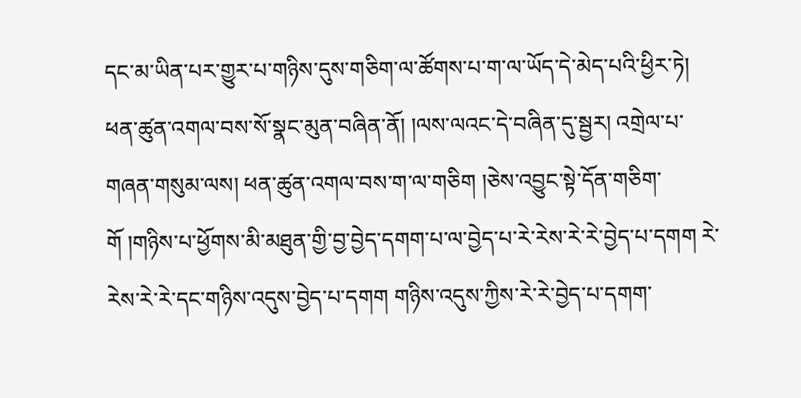དང་མ་ཡིན་པར་གྱུར་པ་གཉིས་དུས་གཅིག་ལ་ཚོགས་པ་ག་ལ་ཡོད་དེ་མེད་པའི་ཕྱིར་ཏེ། ཕན་ཚུན་འགལ་བས་སོ་སྣང་མུན་བཞིན་ནོ། །ལས་ལའང་དེ་བཞིན་དུ་སྦྱར། འགྲེལ་པ་གཞན་གསུམ་ལས། ཕན་ཚུན་འགལ་བས་ག་ལ་གཅིག །ཅེས་འབྱུང་སྟེ་དོན་གཅིག་གོ །གཉིས་པ་ཕྱོགས་མི་མཐུན་གྱི་བྱ་བྱེད་དགག་པ་ལ་བྱེད་པ་རེ་རེས་རེ་རེ་བྱེད་པ་དགག རེ་རེས་རེ་རེ་དང་གཉིས་འདུས་བྱེད་པ་དགག གཉིས་འདུས་ཀྱིས་རེ་རེ་བྱེད་པ་དགག་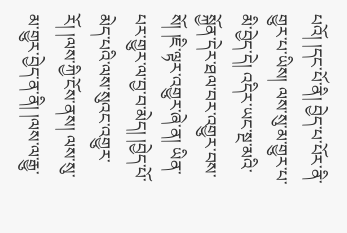པའོ། །དང་པོ་ནི། བྱེད་པ་པོར་ནི་གྱུར་པ་ཡིས། ལས་སུ་མ་གྱུར་པ་མི་བྱེད་དེ། འདིར་ཡང་སྔ་མའི་སྐྱོན་དེར་ཐལ་བར་འགྱུར་བས་སོ། །ཇི་ལྟར་འགྱུར་ཞེ་ན། ཡིན་པར་གྱུར་ལ་བྱ་བ་མེད། །བྱེད་པོ་མེད་པའི་ལས་སུའང་འགྱུར་རོ། །ལས་ཀྱི་ངོས་ནས། ལས་སུ་མ་གྱུར་བྱེད་ན་ནི། །ལས་ལ་རྒྱུ་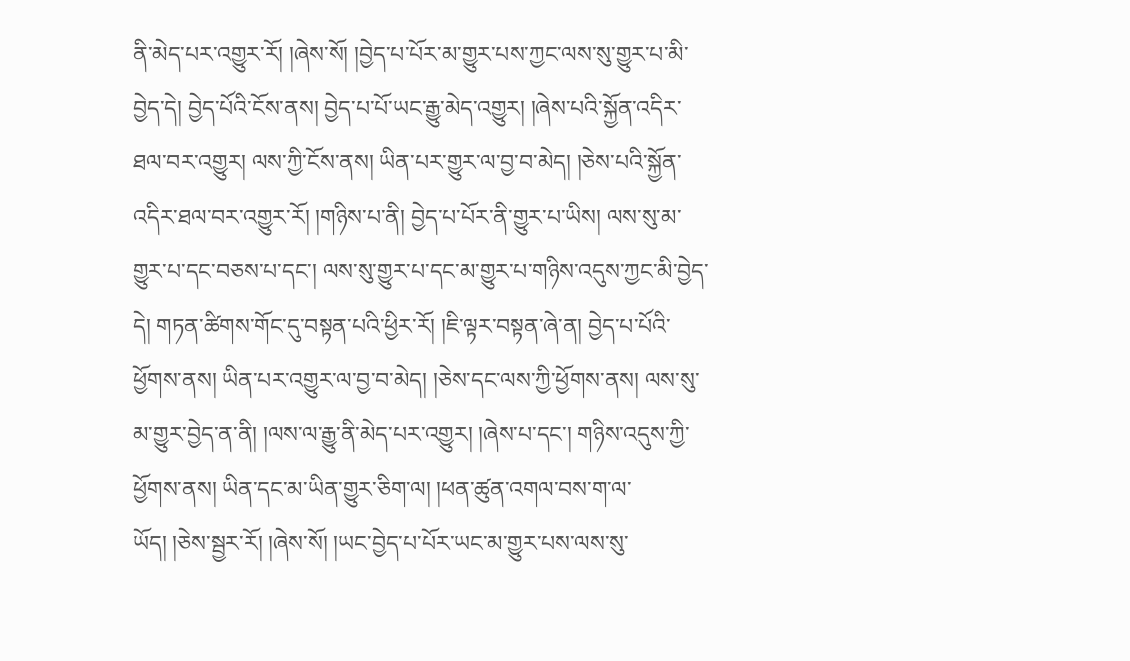ནི་མེད་པར་འགྱུར་རོ། །ཞེས་སོ། །བྱེད་པ་པོར་མ་གྱུར་པས་ཀྱང་ལས་སུ་གྱུར་པ་མི་བྱེད་དེ། བྱེད་པོའི་ངོས་ནས། བྱེད་པ་པོ་ཡང་རྒྱུ་མེད་འགྱུར། །ཞེས་པའི་སྐྱོན་འདིར་ཐལ་བར་འགྱུར། ལས་ཀྱི་ངོས་ནས། ཡིན་པར་གྱུར་ལ་བྱ་བ་མེད། །ཅེས་པའི་སྐྱོན་འདིར་ཐལ་བར་འགྱུར་རོ། །གཉིས་པ་ནི། བྱེད་པ་པོར་ནི་གྱུར་པ་ཡིས། ལས་སུ་མ་གྱུར་པ་དང་བཅས་པ་དང་། ལས་སུ་གྱུར་པ་དང་མ་གྱུར་པ་གཉིས་འདུས་ཀྱང་མི་བྱེད་དེ། གཏན་ཚིགས་གོང་དུ་བསྟན་པའི་ཕྱིར་རོ། །ཇི་ལྟར་བསྟན་ཞེ་ན། བྱེད་པ་པོའི་ཕྱོགས་ནས། ཡིན་པར་འགྱུར་ལ་བྱ་བ་མེད། །ཅེས་དང་ལས་ཀྱི་ཕྱོགས་ནས། ལས་སུ་མ་གྱུར་བྱེད་ན་ནི། །ལས་ལ་རྒྱུ་ནི་མེད་པར་འགྱུར། །ཞེས་པ་དང་། གཉིས་འདུས་ཀྱི་ཕྱོགས་ནས། ཡིན་དང་མ་ཡིན་གྱུར་ཅིག་ལ། །ཕན་ཚུན་འགལ་བས་ག་ལ་ཡོད། །ཅེས་སྦྱར་རོ། །ཞེས་སོ། །ཡང་བྱེད་པ་པོར་ཡང་མ་གྱུར་པས་ལས་སུ་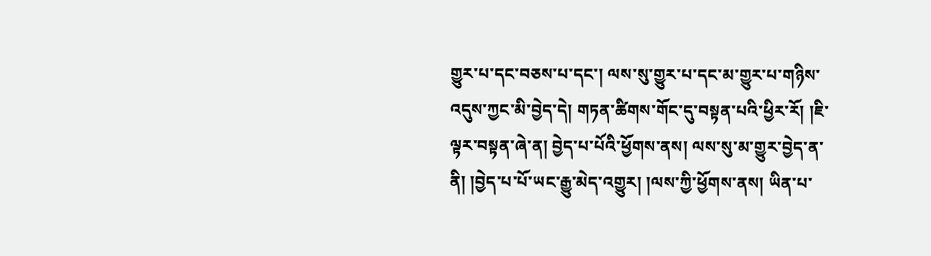གྱུར་པ་དང་བཅས་པ་དང་། ལས་སུ་གྱུར་པ་དང་མ་གྱུར་པ་གཉིས་འདུས་ཀྱང་མི་བྱེད་དེ། གཏན་ཚིགས་གོང་དུ་བསྟན་པའི་ཕྱིར་རོ། །ཇི་ལྟར་བསྟན་ཞེ་ན། བྱེད་པ་པོའི་ཕྱོགས་ནས། ལས་སུ་མ་གྱུར་བྱེད་ན་ནི། །བྱེད་པ་པོ་ཡང་རྒྱུ་མེད་འགྱུར། །ལས་ཀྱི་ཕྱོགས་ནས། ཡིན་པ་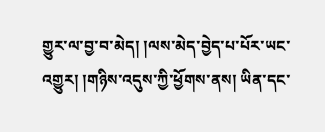གྱུར་ལ་བྱ་བ་མེད། །ལས་མེད་བྱེད་པ་པོར་ཡང་འགྱུར། །གཉིས་འདུས་ཀྱི་ཕྱོགས་ནས། ཡིན་དང་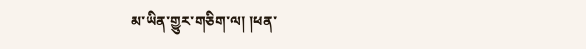མ་ཡིན་གྱུར་གཅིག་ལ། །ཕན་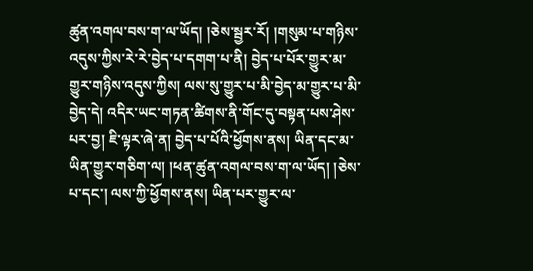ཚུན་འགལ་བས་ག་ལ་ཡོད། །ཅེས་སྦྱར་རོ། །གསུམ་པ་གཉིས་འདུས་ཀྱིས་རེ་རེ་བྱེད་པ་དགག་པ་ནི། བྱེད་པ་པོར་གྱུར་མ་གྱུར་གཉིས་འདུས་ཀྱིས། ལས་སུ་གྱུར་པ་མི་བྱེད་མ་གྱུར་པ་མི་བྱེད་དེ། འདིར་ཡང་གཏན་ཚིགས་ནི་གོང་དུ་བསྟན་པས་ཤེས་པར་བྱ། ཇི་ལྟར་ཞེ་ན། བྱེད་པ་པོའི་ཕྱོགས་ནས། ཡིན་དང་མ་ཡིན་གྱུར་གཅིག་ལ། །ཕན་ཚུན་འགལ་བས་ག་ལ་ཡོད། །ཅེས་པ་དང་། ལས་ཀྱི་ཕྱོགས་ནས། ཡིན་པར་གྱུར་ལ་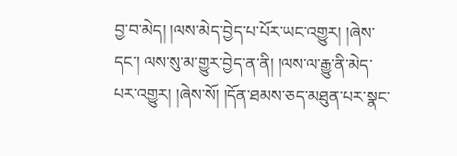བྱ་བ་མེད། །ལས་མེད་བྱེད་པ་པོར་ཡང་འགྱུར། །ཞེས་དང་། ལས་སུ་མ་གྱུར་བྱེད་ན་ནི། །ལས་ལ་རྒྱུ་ནི་མེད་པར་འགྱུར། །ཞེས་སོ། །དོན་ཐམས་ཅད་མཐུན་པར་སྣང་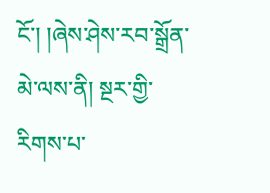ངོ་། །ཞེས་ཤེས་རབ་སྒྲོན་མེ་ལས་ནི། སྔར་གྱི་རིགས་པ་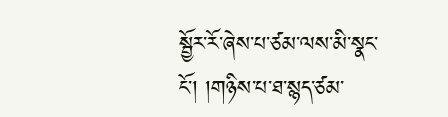སྦྱོར་རོ་ཞེས་པ་ཙམ་ལས་མི་སྣང་ངོ་། །གཉིས་པ་ཐ་སྙད་ཙམ་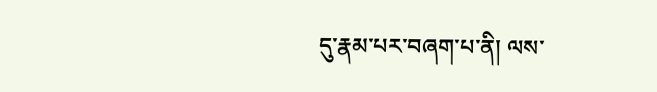དུ་རྣམ་པར་བཞག་པ་ནི། ལས་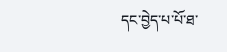དང་བྱེད་པ་པོ་ཐ་